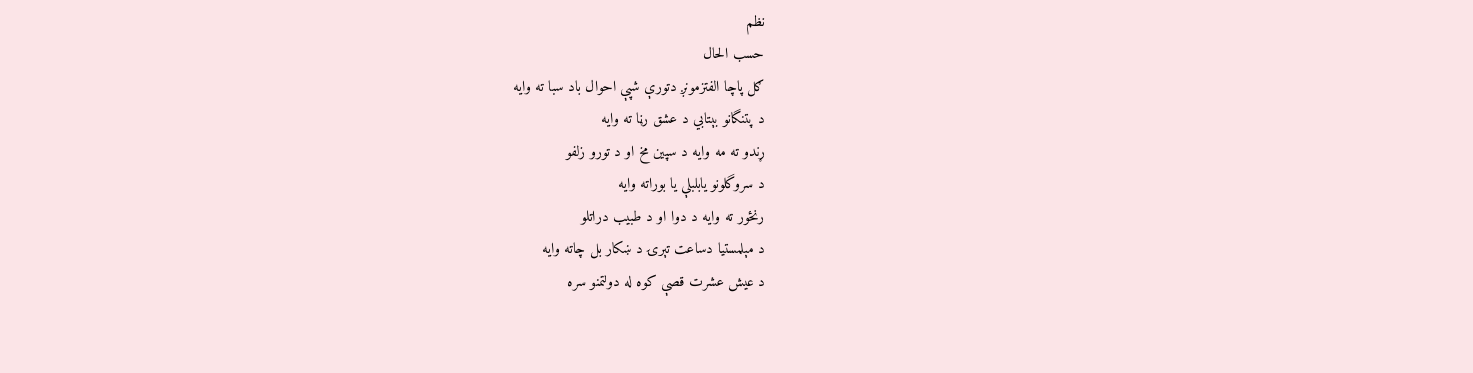نظم
حسب الحال
ګل پاچا الفتزمونږ دتورې شپې احوال باد سبا ته وايه
د پتنگانو بېتابي د عشق رڼا ته وايه
ړندو ته مه وايه د سپين مخ او د تورو زلفو
د سروگلونو يابلبلې يا بوراته وايه
رنځور ته وايه د دوا او د طبيب دراتلو
د مېلمستيا دساعت تېرۍ د ښکار بل چاته وايه
د عيش عشرت قصې کوه له دولتمنو سره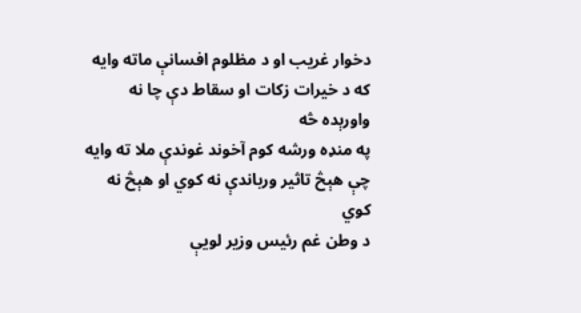دخوار غريب او د مظلوم افسانې ماته وايه
که د خيرات زکات او سقاط دې چا نه واورېده څه
په منډه ورشه کوم آخوند غوندې ملا ته وايه
چې هېڅ تاثير ورباندې نه کوي او هېڅ نه کوي
د وطن غم رئيس وزير لويې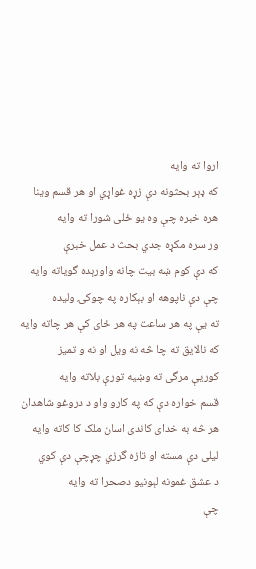اروا ته وايه
که ډېر بحثونه دې زړه غواړي او هر قسم وينا
هره خبره چې وه يو ځلی شورا ته وايه
ور سره مکړه جدي بحث د عمل خبرې
که دې کوم ښه بيت چانه واورېده گوياته وايه
چې دې ناپوهه او بېکاره په چوکۍ وليده
ته يې په هر ساعت په هر ځای کې هر چاته وايه
که نالايق ته چا څه نه ويل او نه و تميز
کوريې مرگی ته وښيه تورې بلاته وايه
قسم خواره دې که په کارو واو د دروغو شاهدان
هر څه به خدای کاندی اسان ملک کا کاته وايه
ليلی دې مسته او تازه گرزي چړچې دې کوي
د عشق غمونه لېونيو دصحرا ته وايه
چې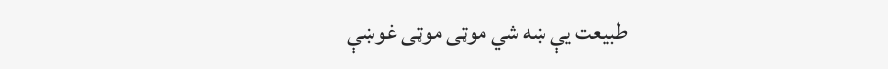طبيعت يې ښه شي موټی موټی غوښې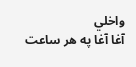واخلي
آغا آغا په هر ساعت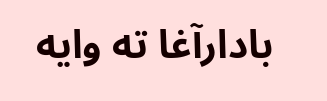بادارآغا ته وايه